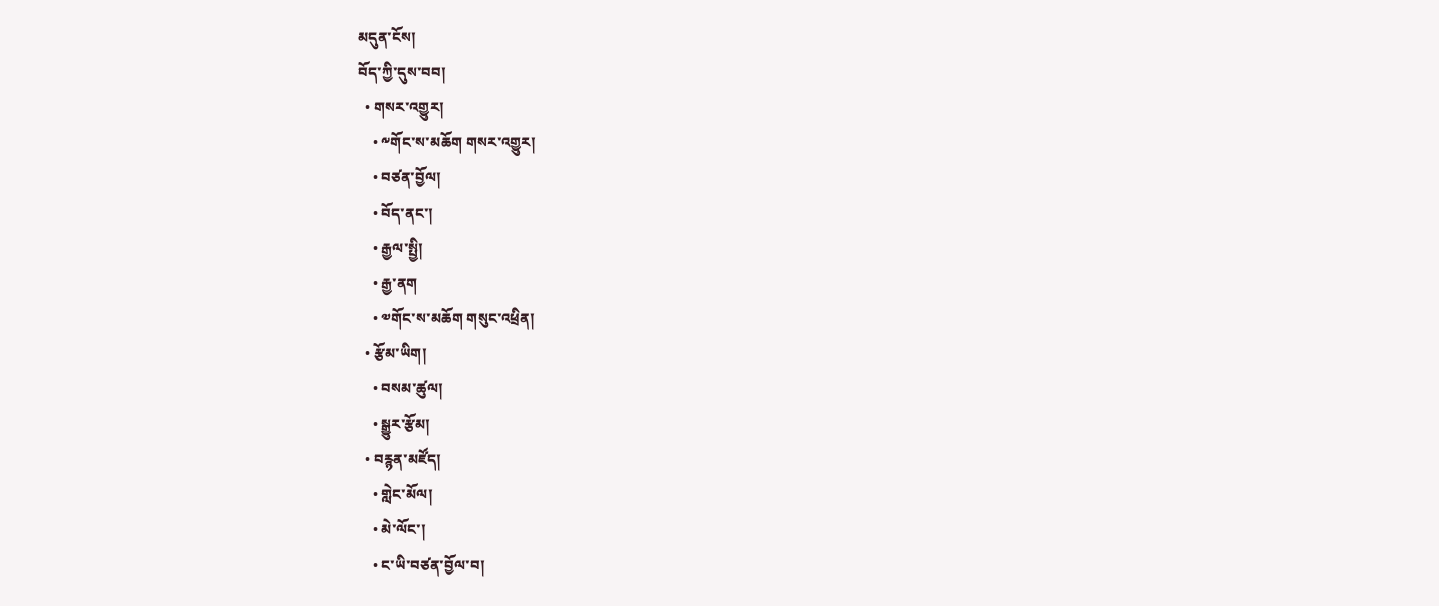མདུན་ངོས།
བོད་ཀྱི་དུས་བབ།
  • གསར་འགྱུར།
    • ༸གོང་ས་མཆོག གསར་འགྱུར།
    • བཙན་བྱོལ།
    • བོད་ནང་།
    • རྒྱལ་སྤྱི།
    • རྒྱ་ནག
    • ༧གོང་ས་མཆོག གསུང་འཕྲིན།
  • རྩོམ་ཡིག།
    • བསམ་ཚུལ།
    • སྒྱུར་རྩོམ།
  • བརྙན་མཛོད།
    • གླེང་མོལ།
    • མེ་ལོང་།
    • ང་ཡི་བཙན་བྱོལ་བ།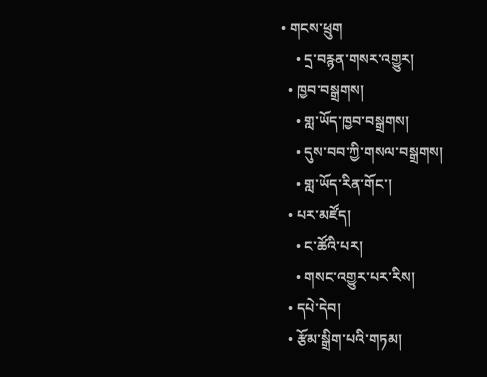• གངས་ཕྲུག
    • དྲ་བརྙན་གསར་འགྱུར།
  • ཁྱབ་བསྒྲགས།
    • གླ་ཡོད་ཁྱབ་བསྒྲགས།
    • དུས་བབ་ཀྱི་གསལ་བསྒྲགས།
    • གླ་ཡོད་རིན་གོང་།
  • པར་མཛོད།
    • ང་ཚོའི་པར།
    • གསང་འགྱུར་པར་རིས།
  • དཔེ་དེབ།
  • རྩོམ་སྒྲིག་པའི་གཏམ།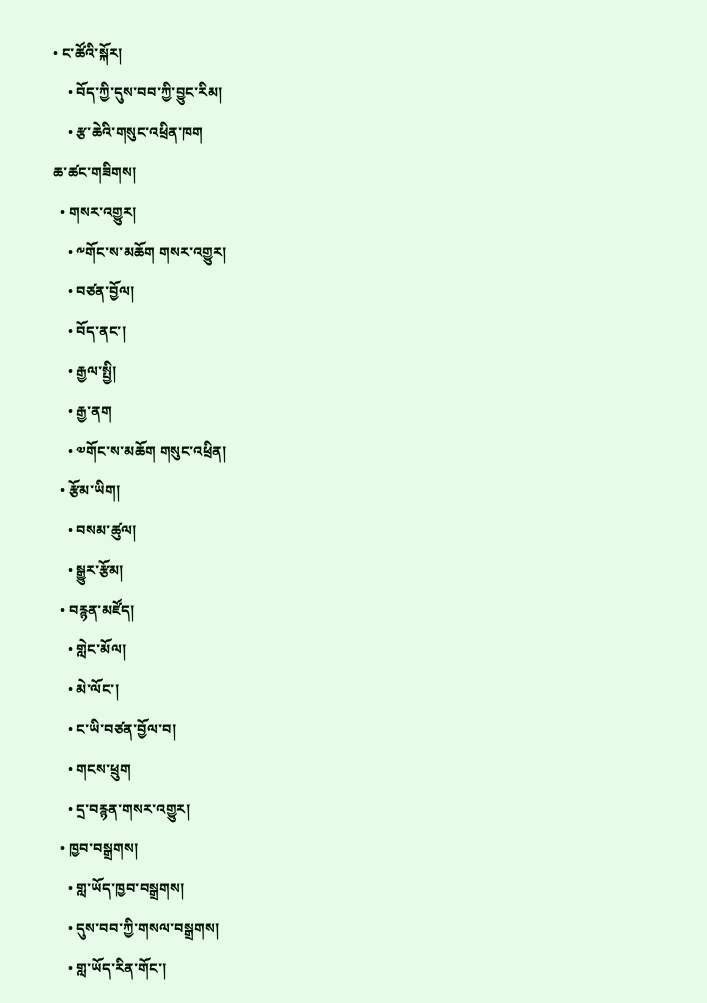• ང་ཚོའི་སྐོར།
    • བོད་ཀྱི་དུས་བབ་ཀྱི་བྱུང་རིམ།
    • རྩ་ཆེའི་གསུང་འཕྲིན་ཁག
ཆ་ཚང་གཟིགས།
  • གསར་འགྱུར།
    • ༸གོང་ས་མཆོག གསར་འགྱུར།
    • བཙན་བྱོལ།
    • བོད་ནང་།
    • རྒྱལ་སྤྱི།
    • རྒྱ་ནག
    • ༧གོང་ས་མཆོག གསུང་འཕྲིན།
  • རྩོམ་ཡིག།
    • བསམ་ཚུལ།
    • སྒྱུར་རྩོམ།
  • བརྙན་མཛོད།
    • གླེང་མོལ།
    • མེ་ལོང་།
    • ང་ཡི་བཙན་བྱོལ་བ།
    • གངས་ཕྲུག
    • དྲ་བརྙན་གསར་འགྱུར།
  • ཁྱབ་བསྒྲགས།
    • གླ་ཡོད་ཁྱབ་བསྒྲགས།
    • དུས་བབ་ཀྱི་གསལ་བསྒྲགས།
    • གླ་ཡོད་རིན་གོང་།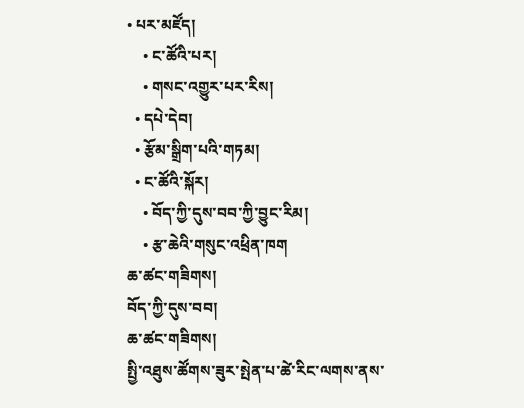• པར་མཛོད།
    • ང་ཚོའི་པར།
    • གསང་འགྱུར་པར་རིས།
  • དཔེ་དེབ།
  • རྩོམ་སྒྲིག་པའི་གཏམ།
  • ང་ཚོའི་སྐོར།
    • བོད་ཀྱི་དུས་བབ་ཀྱི་བྱུང་རིམ།
    • རྩ་ཆེའི་གསུང་འཕྲིན་ཁག
ཆ་ཚང་གཟིགས།
བོད་ཀྱི་དུས་བབ།
ཆ་ཚང་གཟིགས།
སྤྱི་འཐུས་ཚོགས་ཟུར་སྤེན་པ་ཚེ་རིང་ལགས་ནས་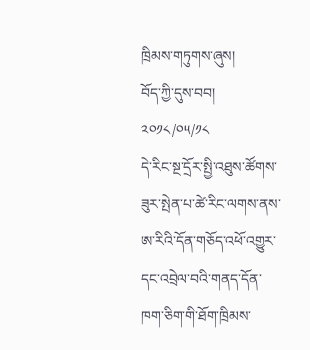ཁྲིམས་གཏུགས་ཞུས།
བོད་ཀྱི་དུས་བབ།
༢༠༡༨/༠༥/༡༨
དེ་རིང་སྔ་དྲོར་སྤྱི་འཐུས་ཚོགས་ཟུར་སྤེན་པ་ཚེ་རིང་ལགས་ནས་ཨ་རིའི་དོན་གཅོད་འཕོ་འགྱུར་དང་འབྲེལ་བའི་གནད་དོན་ཁག་ཅིག་གི་ཐོག་ཁྲིམས་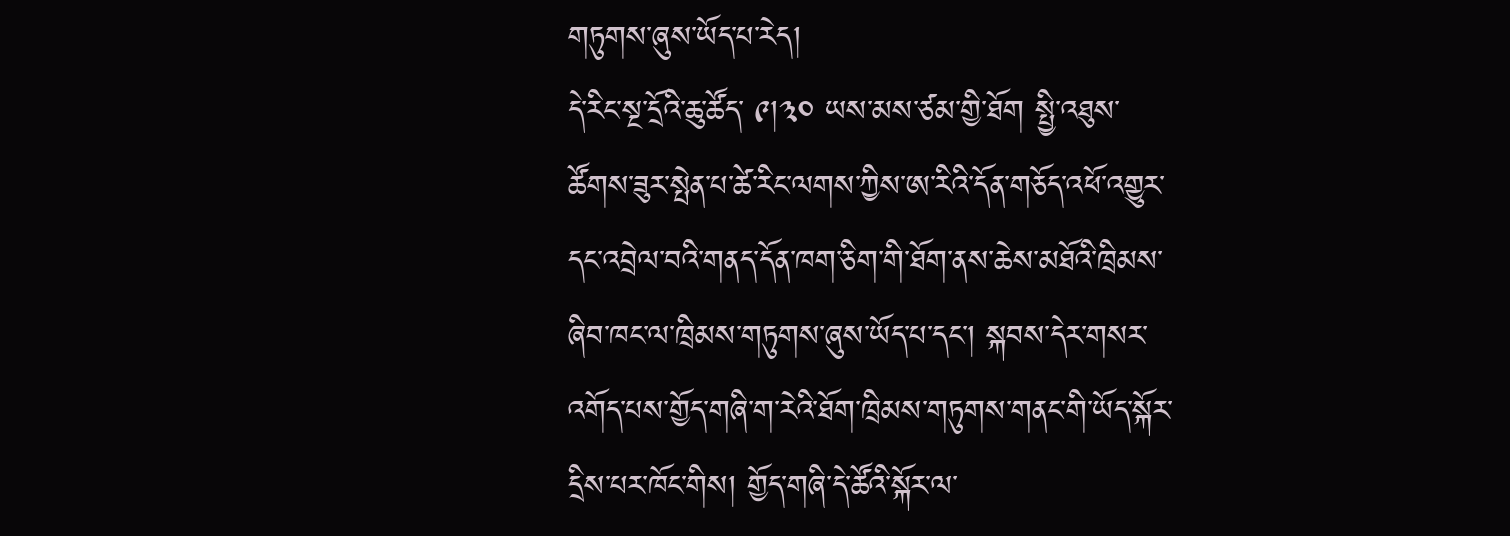གཏུགས་ཞུས་ཡོད་པ་རེད།
དེ་རིང་སྔ་དྲོའི་ཆུ་ཚོད་ ༩།༣༠ ཡས་མས་ཙམ་གྱི་ཐོག སྤྱི་འཐུས་ཚོགས་ཟུར་སྤེན་པ་ཚེ་རིང་ལགས་ཀྱིས་ཨ་རིའི་དོན་གཅོད་འཕོ་འགྱུར་དང་འབྲེལ་བའི་གནད་དོན་ཁག་ཅིག་གི་ཐོག་ནས་ཆེས་མཐོའི་ཁྲིམས་ཞིབ་ཁང་ལ་ཁྲིམས་གཏུགས་ཞུས་ཡོད་པ་དང་། སྐབས་དེར་གསར་འགོད་པས་གྱོད་གཞི་ག་རེའི་ཐོག་ཁྲིམས་གཏུགས་གནང་གི་ཡོད་སྐོར་དྲིས་པར་ཁོང་གིས། གྱོད་གཞི་དེ་ཚོའི་སྐོར་ལ་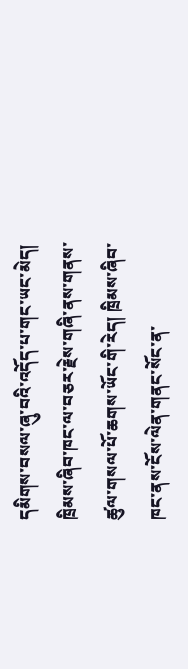དམིགས་བསལ་ཞུ་བའི་འདོད་པ་གང་ཡང་མེད། ཁྲིམས་ཞིབ་ཁང་ལ་བཅར་རྗེས་གཞི་ནས་གནས་ཚུལ་གསལ་པོ་ཆགས་ཡོང་གི་རེད། ཁྲིམས་ཞིབ་ཁང་ནས་ངོས་ལེན་གནང་སོང་ན་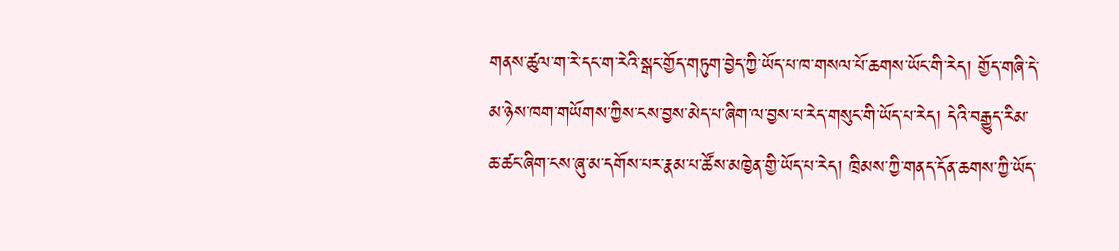གནས་ཚུལ་ག་རེ་དང་ག་རེའི་སྒང་གྱོད་གཏུག་བྱེད་ཀྱི་ཡོད་པ་ཁ་གསལ་པོ་ཆགས་ཡོང་གི་རེད། གྱོད་གཞི་དེ་མ་ཉེས་ཁག་གཡོགས་ཀྱིས་ངས་བྱས་མེད་པ་ཞིག་ལ་བྱས་པ་རེད་གསུང་གི་ཡོད་པ་རེད། དེའི་བརྒྱུད་རིམ་ཆ་ཚང་ཞིག་ངས་ཞུ་མ་དགོས་པར་རྣམ་པ་ཚོས་མཁྱེན་གྱི་ཡོད་པ་རེད། ཁྲིམས་ཀྱི་གནད་དོན་ཆགས་ཀྱི་ཡོད་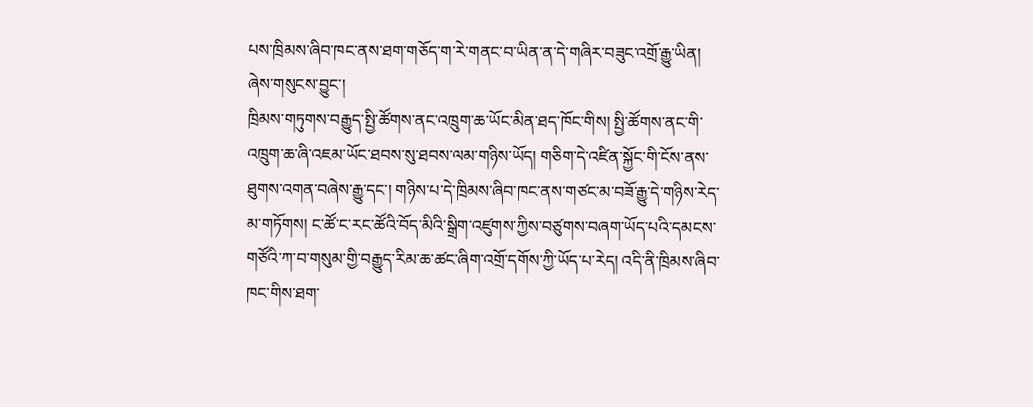པས་ཁྲིམས་ཞིབ་ཁང་ནས་ཐག་གཅོད་ག་རེ་གནང་བ་ཡིན་ན་དེ་གཞིར་བཟུང་འགྲོ་རྒྱུ་ཡིན། ཞེས་གསུངས་བྱུང་།
ཁྲིམས་གཏུགས་བརྒྱུད་སྤྱི་ཚོགས་ནང་འཁྲུག་ཆ་ཡོང་མིན་ཐད་ཁོང་གིས། སྤྱི་ཚོགས་ནང་གི་འཁྲུག་ཆ་ཞི་འཇམ་ཡོང་ཐབས་སུ་ཐབས་ལམ་གཉིས་ཡོད། གཅིག་དེ་འཛིན་སྐྱོང་གི་ངོས་ནས་ཐུགས་འགན་བཞེས་རྒྱུ་དང་། གཉིས་པ་དེ་ཁྲིམས་ཞིབ་ཁང་ནས་གཙང་མ་བཟོ་རྒྱུ་དེ་གཉིས་རེད་མ་གཏོགས། ང་ཚོ་ང་རང་ཚོའི་བོད་མིའི་སྒྲིག་འཛུགས་ཀྱིས་བཙུགས་བཞག་ཡོད་པའི་དམངས་གཙོའི་ཀ་བ་གསུམ་གྱི་བརྒྱུད་རིམ་ཆ་ཚང་ཞིག་འགྲོ་དགོས་ཀྱི་ཡོད་པ་རེད། འདི་ནི་ཁྲིམས་ཞིབ་ཁང་གིས་ཐག་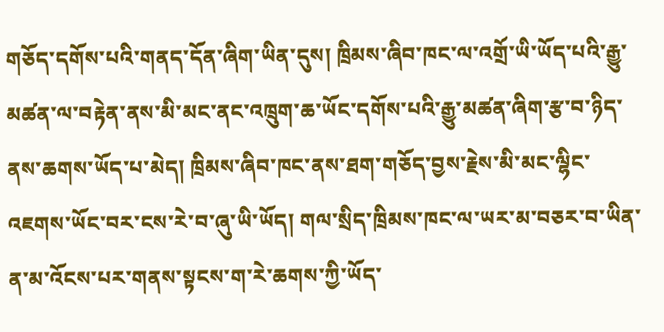གཅོད་དགོས་པའི་གནད་དོན་ཞིག་ཡིན་དུས། ཁྲིམས་ཞིབ་ཁང་ལ་འགྲོ་ཡི་ཡོད་པའི་རྒྱུ་མཚན་ལ་བརྟེན་ནས་མི་མང་ནང་འཁྲུག་ཆ་ཡོང་དགོས་པའི་རྒྱུ་མཚན་ཞིག་རྩ་བ་ཉིད་ནས་ཆགས་ཡོད་པ་མེད། ཁྲིམས་ཞིབ་ཁང་ནས་ཐག་གཅོད་བྱས་རྗེས་མི་མང་ལྷིང་འཇགས་ཡོང་བར་ངས་རེ་བ་ཞུ་ཡི་ཡོད། གལ་སྲིད་ཁྲིམས་ཁང་ལ་ཡར་མ་བཅར་བ་ཡིན་ན་མ་འོངས་པར་གནས་སྟངས་ག་རེ་ཆགས་ཀྱི་ཡོད་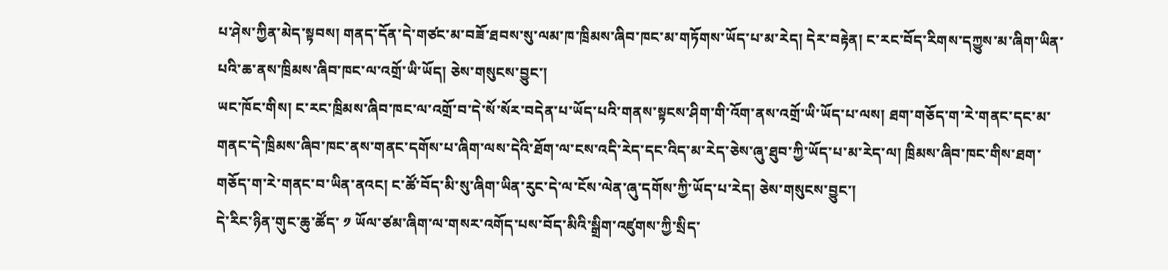པ་ཤེས་ཀྱིན་མེད་སྟབས། གནད་དོན་དེ་གཙང་མ་བཟོ་ཐབས་སུ་ལམ་ཁ་ཁྲིམས་ཞིབ་ཁང་མ་གཏོགས་ཡོད་པ་མ་རེད། དེར་བརྟེན། ང་རང་བོད་རིགས་དཀྱུས་མ་ཞིག་ཡིན་པའི་ཆ་ནས་ཁྲིམས་ཞིབ་ཁང་ལ་འགྲོ་ཡི་ཡོད། ཅེས་གསུངས་བྱུང་།
ཡང་ཁོང་གིས། ང་རང་ཁྲིམས་ཞིབ་ཁང་ལ་འགྲོ་བ་དེ་སོ་སོར་བདེན་པ་ཡོད་པའི་གནས་སྟངས་ཤིག་གི་འོག་ནས་འགྲོ་ཡི་ཡོད་པ་ལས། ཐག་གཅོད་ག་རེ་གནང་དང་མ་གནང་དེ་ཁྲིམས་ཞིབ་ཁང་ནས་གནང་དགོས་པ་ཞིག་ལས་དེའི་ཐོག་ལ་ངས་འདི་རེད་དང་འིད་མ་རེད་ཅེས་ཞུ་ཐུབ་ཀྱི་ཡོད་པ་མ་རེད་ལ། ཁྲིམས་ཞིབ་ཁང་གིས་ཐག་གཅོད་ག་རེ་གནང་བ་ཡིན་ནའང། ང་ཚོ་བོད་མི་སུ་ཞིག་ཡིན་རུང་དེ་ལ་ངོས་ལེན་ཞུ་དགོས་ཀྱི་ཡོད་པ་རེད། ཅེས་གསུངས་བྱུང་།
དེ་རིང་ཉིན་གུང་ཆུ་ཚོད་ ༡ ཡོལ་ཙམ་ཞིག་ལ་གསར་འགོད་པས་བོད་མིའི་སྒྲིག་འཛུགས་ཀྱི་སྲིད་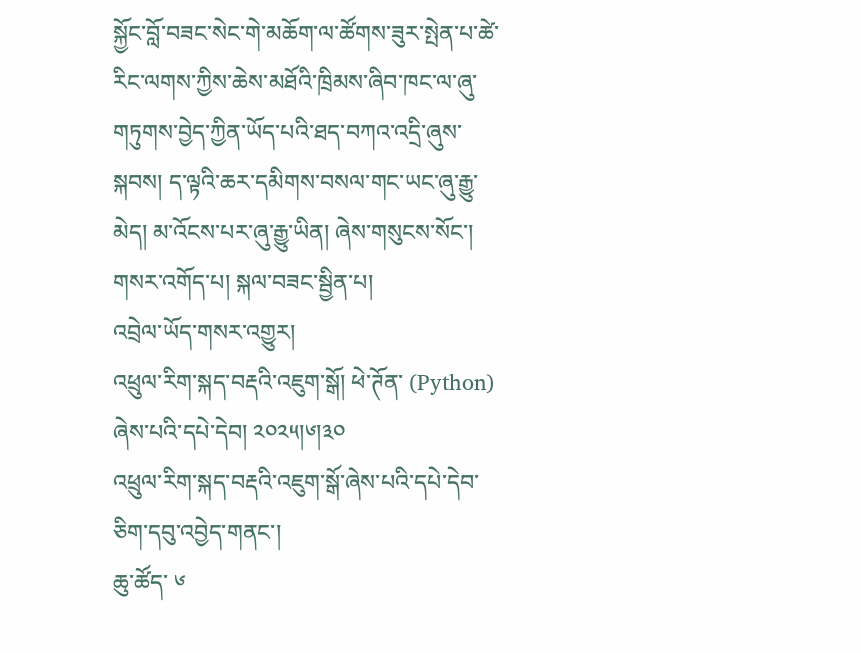སྐྱོང་བློ་བཟང་སེང་གེ་མཆོག་ལ་ཚོགས་ཟུར་སྤེན་པ་ཚེ་རིང་ལགས་ཀྱིས་ཆེས་མཐོའི་ཁྲིམས་ཞིབ་ཁང་ལ་ཞུ་གཏུགས་བྱེད་ཀྱིན་ཡོད་པའི་ཐད་བཀའ་འདྲི་ཞུས་སྐབས། ད་ལྟའི་ཆར་དམིགས་བསལ་གང་ཡང་ཞུ་རྒྱུ་མེད། མ་འོངས་པར་ཞུ་རྒྱུ་ཡིན། ཞེས་གསུངས་སོང་།
གསར་འགོད་པ། སྐལ་བཟང་སྦྱིན་པ།
འབྲེལ་ཡོད་གསར་འགྱུར།
འཕྲུལ་རིག་སྐད་བརྡའི་འཇུག་སྒོ། ཕེ་ཊོན་ (Python) ཞེས་པའི་དཔེ་དེབ། ༢༠༢༥།༦།༣༠
འཕྲུལ་རིག་སྐད་བརྡའི་འཇུག་སྒོ་ཞེས་པའི་དཔེ་དེབ་ཅིག་དབུ་འབྱེད་གནང་།
ཆུ་ཚོད་ ༦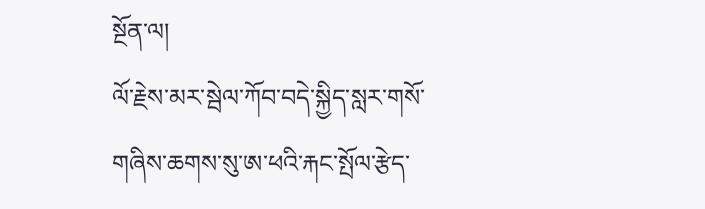སྔོན་ལ།
ལོ་རྗེས་མར་སྦེལ་ཀོབ་བདེ་སྐྱིད་སླར་གསོ་གཞིས་ཆགས་སུ་ཨ་ཕའི་རྐང་སྤོལ་རྩེད་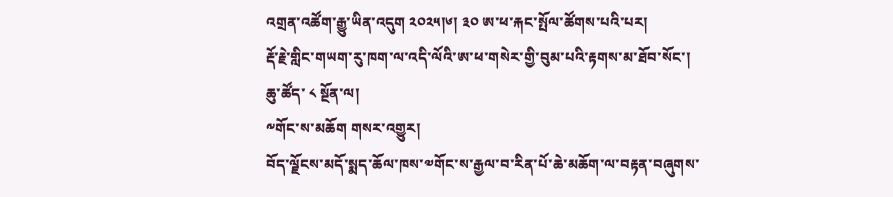འགྲན་འཚོག་རྒྱུ་ཡིན་འདུག ༢༠༢༥།༦། ༣༠ ཨ་ཕ་རྐང་སྤོལ་ཚོགས་པའི་པར།
རྡོ་རྗེ་གླིང་གཡག་རུ་ཁག་ལ་འདི་ལོའི་ཨ་ཕ་གསེར་གྱི་བུམ་པའི་རྟགས་མ་ཐོབ་སོང་།
ཆུ་ཚོད་ ༨ སྔོན་ལ།
༸གོང་ས་མཆོག གསར་འགྱུར།
བོད་ལྗོངས་མདོ་སྨད་ཆོལ་ཁས་༧གོང་ས་རྒྱལ་བ་རིན་པོ་ཆེ་མཆོག་ལ་བརྟན་བཞུགས་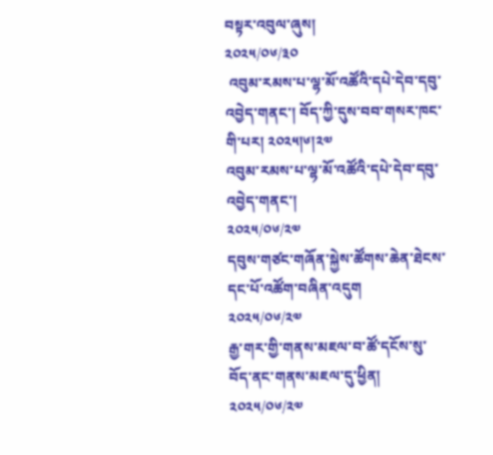བསྟར་འབུལ་ཞུས།
༢༠༢༥/༠༦/༣༠
 འབུམ་རམས་པ་ལྷ་མོ་འཚོའི་དཔེ་དེབ་དབུ་འབྱེད་གནང་། བོད་ཀྱི་དུས་བབ་གསར་ཁང་གི་པར། ༢༠༢༥།༦།༢༧
འབུམ་རམས་པ་ལྷ་མོ་འཚོའི་དཔེ་དེབ་དབུ་འབྱེད་གནང་།
༢༠༢༥/༠༦/༢༧
དབུས་གཙང་གཞོན་སྐྱེས་ཚོགས་ཆེན་ཐེངས་དང་པོ་འཚོག་བཞིན་འདུག
༢༠༢༥/༠༦/༢༧
རྒྱ་གར་གྱི་གནས་མཇལ་བ་ཚོ་དངོས་སུ་བོད་ནང་གནས་མཇལ་དུ་ཕྱིན།
༢༠༢༥/༠༦/༢༧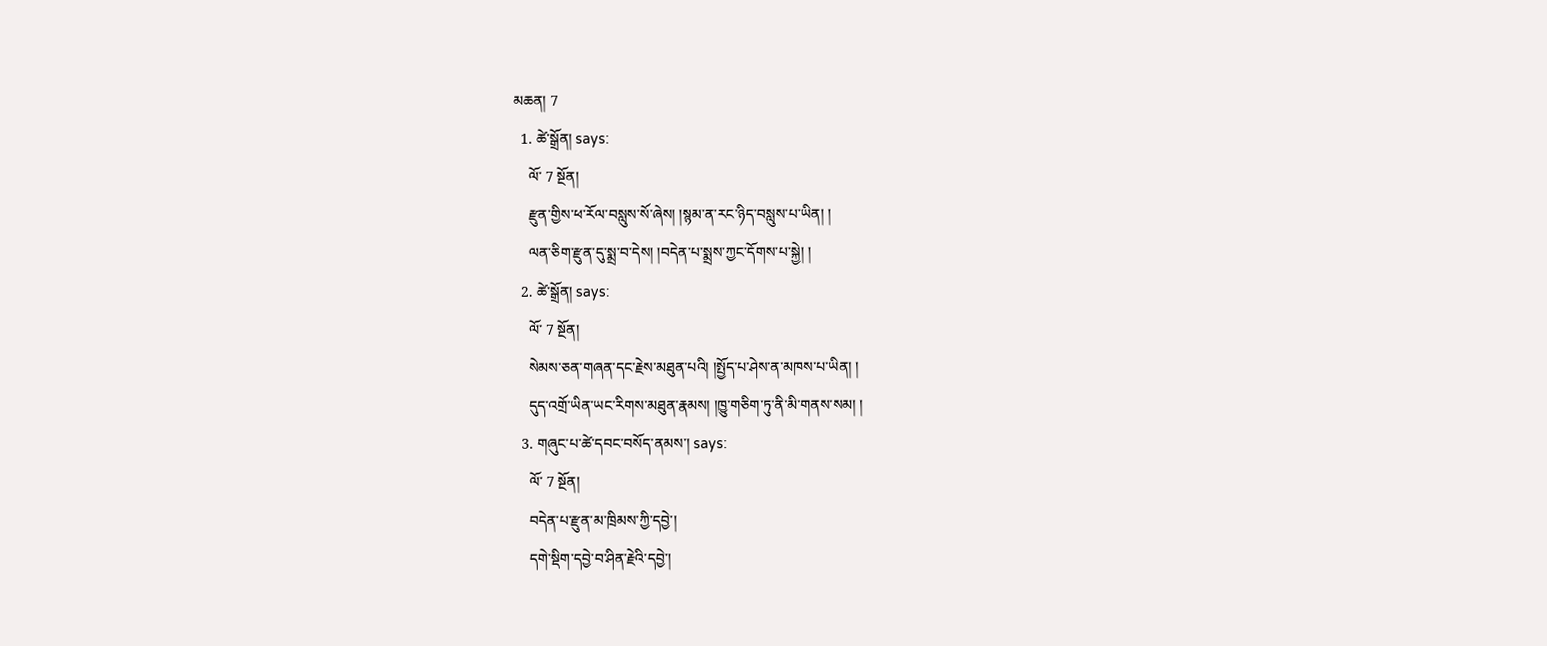མཆན། 7
  1. ཚེ་སྒྲོན། says:
    ལོ་ 7 སྔོན།
    རྫུན་གྱིས་ཕ་རོལ་བསླུས་སོ་ཞེས། །སྙམ་ན་རང་ཉིད་བསླུས་པ་ཡིན། །
    ལན་ཅིག་རྫུན་དུ་སྨྲ་བ་དེས། །བདེན་པ་སྨྲས་ཀྱང་དོགས་པ་སྐྱེ། །
  2. ཚེ་སྒྲོན། says:
    ལོ་ 7 སྔོན།
    སེམས་ཅན་གཞན་དང་རྗེས་མཐུན་པའི། །སྤྱོད་པ་ཤེས་ན་མཁས་པ་ཡིན། །
    དུད་འགྲོ་ཡིན་ཡང་རིགས་མཐུན་རྣམས། །ཁྱུ་གཅིག་ཏུ་ནི་མི་གནས་སམ། །
  3. གཞུང་པ་ཚེ་དབང་བསོད་ནམས་། says:
    ལོ་ 7 སྔོན།
    བདེན་པ་རྫུན་མ་ཁྲིམས་ཀྱི་དབྱེ་།
    དགེ་སྡིག་དབྱེ་བ་ཤིན་རྗེའི་དབྱེ་།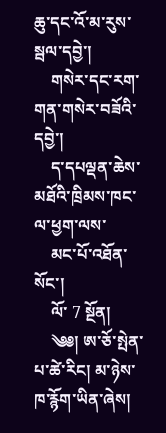ཆུ་དང་འོ་མ་རུས་སྦལ་དབྱེ་།
    གསེར་དང་རག་གན་གསེར་བཟོའི་དབྱེ་།
    ད་དཔལྡན་ཆེས་མཐོའི་ཁྲིམས་ཁང་ལ་ཕྱག་ལས་
    མང་པོ་འཐོན་སོང་།
    ལོ་ 7 སྔོན།
    ༄༅། ཨ་ཅོ་སྤེན་པ་ཚེ་རིང། མ་ཉེས་ཁ་རྙོག་ཡིན་ཞེས།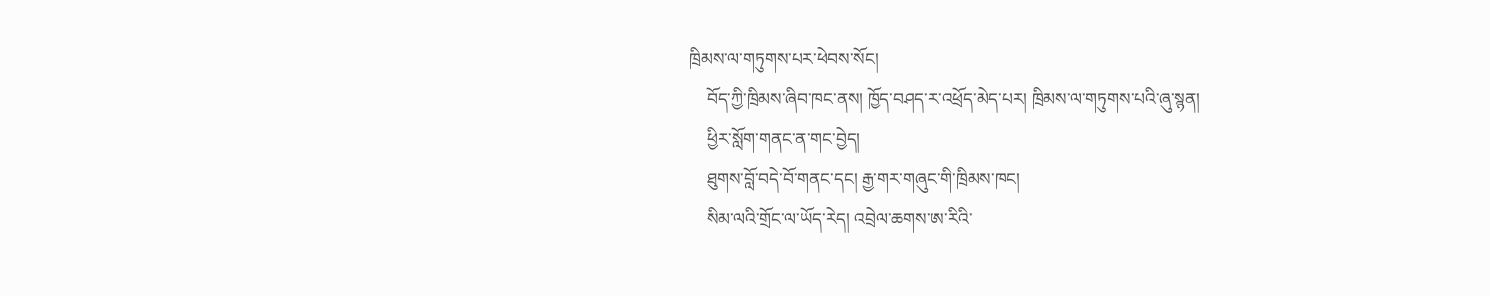ཁྲིམས་ལ་གཏུགས་པར་ཕེབས་སོང།
    བོད་ཀྱི་ཁྲིམས་ཞིབ་ཁང་ནས། ཁྱོད་བཤད་ར་འཕྲོད་མེད་པར། ཁྲིམས་ལ་གཏུགས་པའི་ཞུ་སྙན།
    ཕྱིར་སློག་གནང་ན་གང་བྱེད།
    ཐུགས་བློ་བདེ་བོ་གནང་དང། རྒྱ་གར་གཞུང་གི་ཁྲིམས་ཁང།
    སིམ་ལའི་གྲོང་ལ་ཡོད་རེད། འབྲེལ་ཆགས་ཨ་རིའི་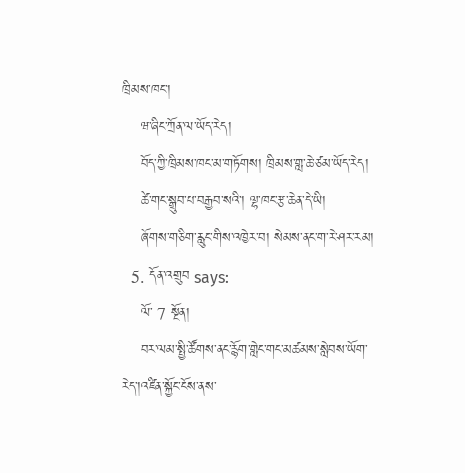ཁྲིམས་ཁང་།
    ཝ་ཞིང་ཀྲོན་ལ་ཡོད་རེད།
    བོད་ཀྱི་ཁྲིམས་ཁང་མ་གཏོགས། ཁྲིམས་གླ་ཆེ་ཙམ་ཡོད་རེད།
    ཚེ་གང་སྒྲུབ་པ་བརྒྱབ་སའི་། ལྷ་ཁང་རྩ་ཆེན་དེ་ཡི།
    ཞོགས་གཅིག་རླུང་གིས་འཁྱེར་བ། སེམས་ནང་ག་རེ་ཤར་རམ།
  5. དོན་འགྲུབ says:
    ལོ་ 7 སྔོན།
    བར་ལམ་སྤྱི་ཚོགས་ནང་རྙོག་གླེང་གང་མཚམས་སླེབས་ཡོག་རེད་།འཛིན་སྐྱོང་ངོས་ནས་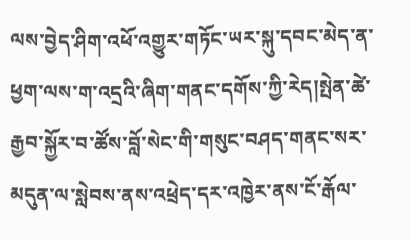ལས་བྱེད་ཤིག་འཕོ་འགྱུར་གཏོང་ཡར་སྐུ་དབང་མེད་ན་ཕྱག་ལས་ག་འདྲའི་ཞིག་གནང་དགོས་ཀྱི་རེད།སྤེན་ཚེ་རྒྱབ་སྐྱོར་བ་ཚོས་བློ་སེང་གི་གསུང་བཤད་གནང་སར་མདུན་ལ་སླེབས་ནས་འཕྲེད་དར་འཁྱེར་ནས་ངོ་རྒོལ་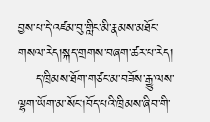བྱས་པ་དེ་འཛམ་བུ་གླིང་མི་རྣམས་མཐོང་གསལ་རེད།སྐད་གྲགས་བཞག་ཚར་པ་རེད།
    ད་ཁྲིམས་ཐོག་གཙང་མ་བཟོས་རྒྱུ་ལས་ལྷག་ཡོག་མ་སོང།བོད་པའི་ཁྲིམས་ཞིབ་གི་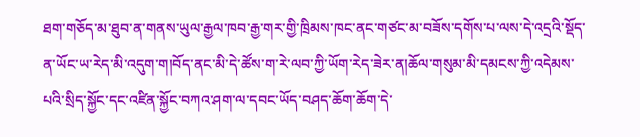ཐག་གཅོད་མ་ཐུབ་ན་གནས་ཡུལ་རྒྱལ་ཁབ་རྒྱ་གར་གྱི་ཁྲིམས་ཁང་ནང་གཙང་མ་བཟོས་དགོས་པ་ལས་དེ་འདྲའི་སྡོད་ན་ཡོང་ཡ་རེད་མི་འདུག་ག།བོད་ནང་མི་དེ་ཚོས་ག་རེ་ལབ་ཀྱི་ཡོག་རེད་ཟེར་ན།ཆོལ་གསུམ་མི་དམངས་ཀྱི་འདེམས་པའི་སྲིད་སྐྱོང་དང་འཛིན་སྐྱོང་བཀའ་ཤག་ལ་དབང་ཡོད་བཤད་ཆོག་ཆོག་དེ་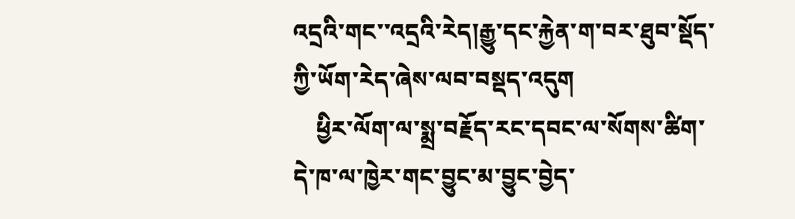འདྲའི་གང་་འདྲའི་རེད།རྒྱུ་དང་རྐྱེན་ག་བར་ཐུབ་སྡོད་ཀྱི་ཡོག་རེད་ཞེས་ལབ་བསྡད་འདུག
    ཕྱིར་ལོག་ལ་སྨྲ་བརྗོད་རང་དབང་ལ་སོགས་ཚིག་དེ་ཁ་ལ་ཁྱེར་གང་བྱུང་མ་བྱུང་བྱེད་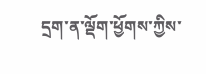དྲག་ན་ལྡོག་ཕྱོགས་ཀྱིས་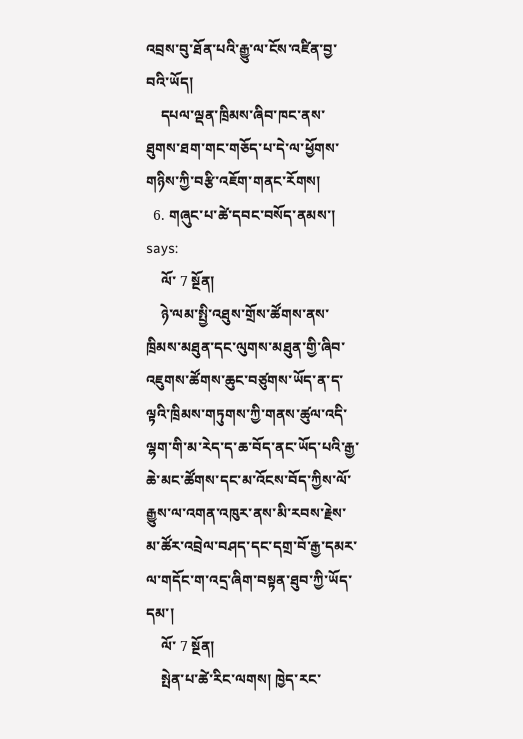འབྲས་བུ་ཐོན་པའི་རྒྱུ་ལ་ངོས་འཛིན་བྱ་བའི་ཡོད།
    དཔལ་ལྡན་ཁྲིམས་ཞིབ་ཁང་ནས་ཐུགས་ཐག་གང་གཅོད་པ་དེ་ལ་ཕྱོགས་གཉིས་ཀྱི་བརྩི་འཇོག་གནང་རོགས།
  6. གཞུང་པ་ཚེ་དབང་བསོད་ནམས་། says:
    ལོ་ 7 སྔོན།
    ཉེ་ལམ་སྤྱི་འཐུས་གྲོས་ཚོགས་ནས་ཁྲིམས་མཐུན་དང་ལུགས་མཐུན་གྱི་ཞིབ་འཇུགས་ཚོགས་ཆུང་བཙུགས་ཡོད་ན་ད་ལྟའི་ཁྲིམས་གཏུགས་ཀྱི་གནས་ཚུལ་འདི་ལྷག་གི་མ་རེད་ད་ཆ་བོད་ནང་ཡོད་པའི་རྒྱ་ཆེ་མང་ཚོགས་དང་མ་འོངས་བོད་ཀྱིས་ལོ་རྒྱུས་ལ་འགན་འཁུར་ནས་མི་རབས་རྗེས་མ་ཚོར་འབྲེལ་བཤད་དང་དགྲ་བོ་རྒྱ་དམར་ལ་གདོང་ག་འདྲ་ཞིག་བསྟན་ཐུབ་ཀྱི་ཡོད་དམ་།
    ལོ་ 7 སྔོན།
    སྤེན་པ་ཚེ་རིང་ལགས། ཁྱེད་རང་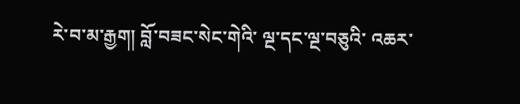རེ་བ་མ་རྒྱག། བློ་བཟང་སེང་གེའི་ ལྔ་དང་ལྔ་བཅུའི་ འཆར་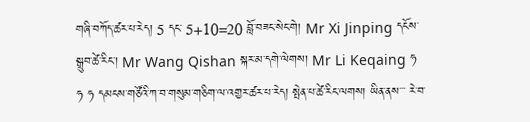གཞི་བཀོད་ཚར་པ་རེད། 5 དང་ 5+10=20 བློ་བཟང་སེང་གེ། Mr Xi Jinping དངོས་སྒྲུབ་ཚེ་རིང་། Mr Wang Qishan སྐར་མ་དགེ་ལེགས། Mr Li Keqaing ཧ ཧ ཧ དམངས་གཙོའི་ཀ་བ་གསུམ་གཅིག་ལ་འགྱར་ཚར་པ་རེད། སྤེན་པ་ཚེ་རིང་ལགས། ཡིན་ནས་་་ རེ་བ་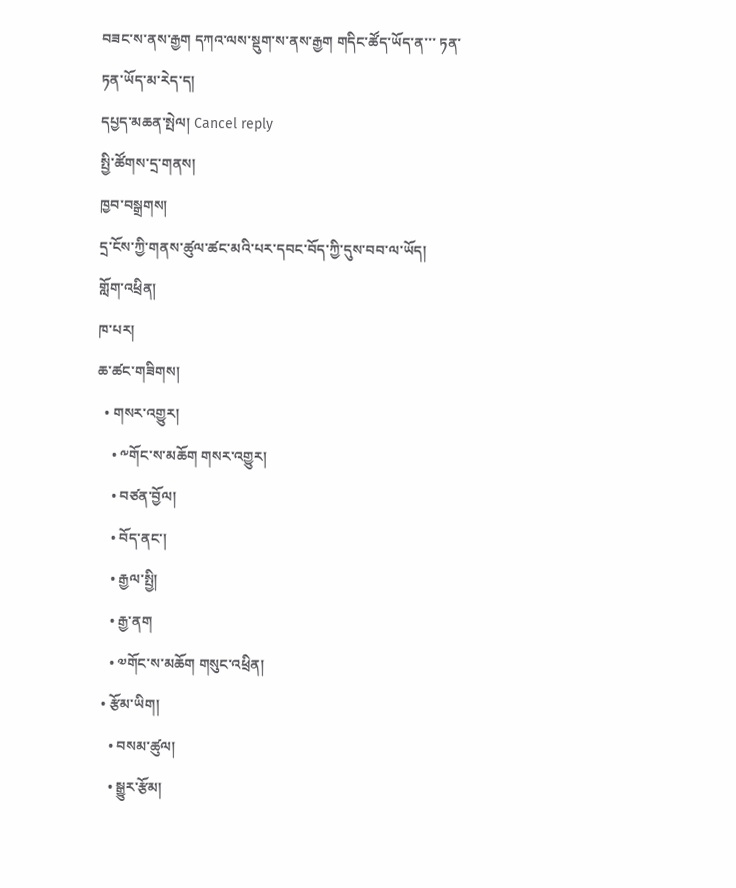བཟང་ས་ནས་རྒྱག དཀའ་ལས་སྡུག་ས་ནས་རྒྱག གདིང་ཚོད་ཡོད་ན་་་ ཏན་ཏན་ཡོད་མ་རེད་ད།
དཔྱད་མཆན་སྤེལ། Cancel reply
སྤྱི་ཚོགས་དྲ་གནས།
ཁྱབ་བསྒྲགས།
དྲ་ངོས་ཀྱི་གནས་ཚུལ་ཚང་མའི་པར་དབང་བོད་ཀྱི་དུས་བབ་ལ་ཡོད།
གློག་འཕྲིན།
ཁ་པར།
ཆ་ཚང་གཟིགས།
  • གསར་འགྱུར།
    • ༸གོང་ས་མཆོག གསར་འགྱུར།
    • བཙན་བྱོལ།
    • བོད་ནང་།
    • རྒྱལ་སྤྱི།
    • རྒྱ་ནག
    • ༧གོང་ས་མཆོག གསུང་འཕྲིན།
  • རྩོམ་ཡིག།
    • བསམ་ཚུལ།
    • སྒྱུར་རྩོམ།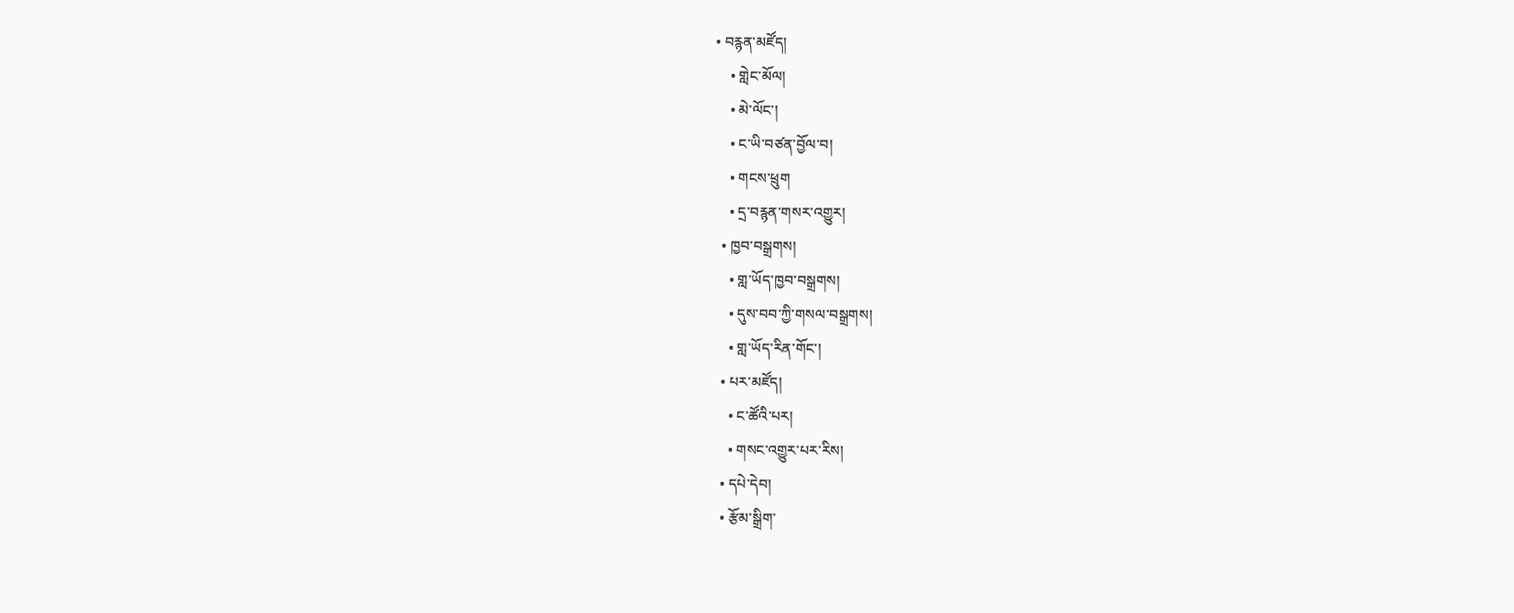• བརྙན་མཛོད།
    • གླེང་མོལ།
    • མེ་ལོང་།
    • ང་ཡི་བཙན་བྱོལ་བ།
    • གངས་ཕྲུག
    • དྲ་བརྙན་གསར་འགྱུར།
  • ཁྱབ་བསྒྲགས།
    • གླ་ཡོད་ཁྱབ་བསྒྲགས།
    • དུས་བབ་ཀྱི་གསལ་བསྒྲགས།
    • གླ་ཡོད་རིན་གོང་།
  • པར་མཛོད།
    • ང་ཚོའི་པར།
    • གསང་འགྱུར་པར་རིས།
  • དཔེ་དེབ།
  • རྩོམ་སྒྲིག་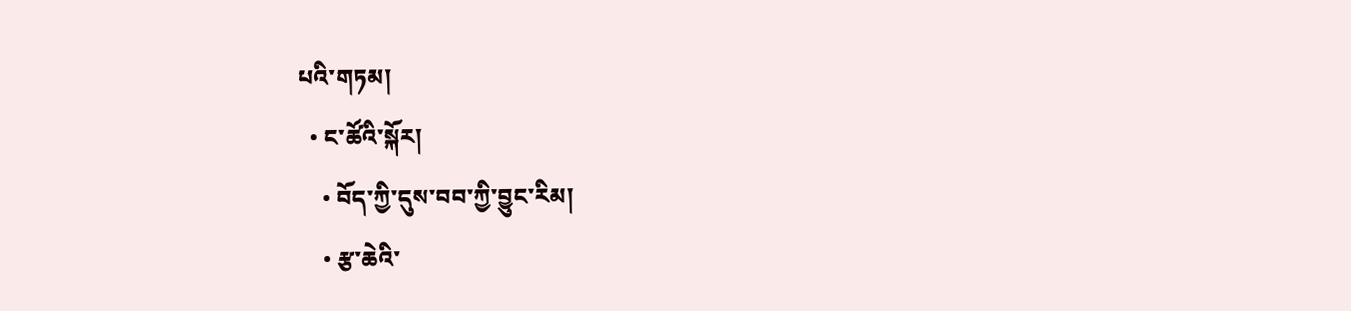པའི་གཏམ།
  • ང་ཚོའི་སྐོར།
    • བོད་ཀྱི་དུས་བབ་ཀྱི་བྱུང་རིམ།
    • རྩ་ཆེའི་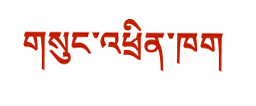གསུང་འཕྲིན་ཁག